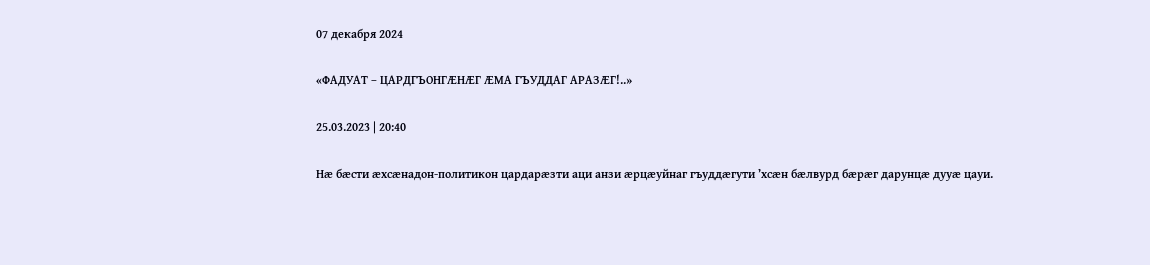07 декабря 2024

«ФАДУАТ – ЦАРДГЪОНГÆНÆГ ÆМА ГЪУДДАГ АРАЗÆГ!..»

25.03.2023 | 20:40

Нæ бæсти æхсæнадон-политикон цардарæзти аци анзи æрцæуйнаг гъуддæгути ’хсæн бæлвурд бæрæг дарунцæ дууæ цауи.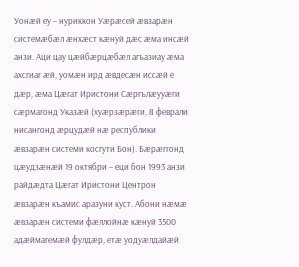Уонæй еу – нуриккон Уæрæсей æвзарæн системæбæл æнхæст кæнуй дæс æма инсæй анзи. Аци цау цæйбæрцæбæл агъазиау æма ахсгиаг æй, уомæн ирд æвдесæн иссæй е дæр, æма Цæгат Иристони Сæргълæууæги сæрмагонд Указæй (хуæрзæрæги, 8 феврали нисангонд æрцудæй нæ республики æвзарæн системи косгути Бон). Бæрæггонд цæудзæнæй 19 октябри – еци бон 1993 анзи райдæдта Цæгат Иристони Центрон æвзарæн къамис аразуни куст. Абони нæмæ æвзарæн системи фæллойнæ кæнуй 3500 адæймагемæй фулдæр, етæ уодуæлдайæй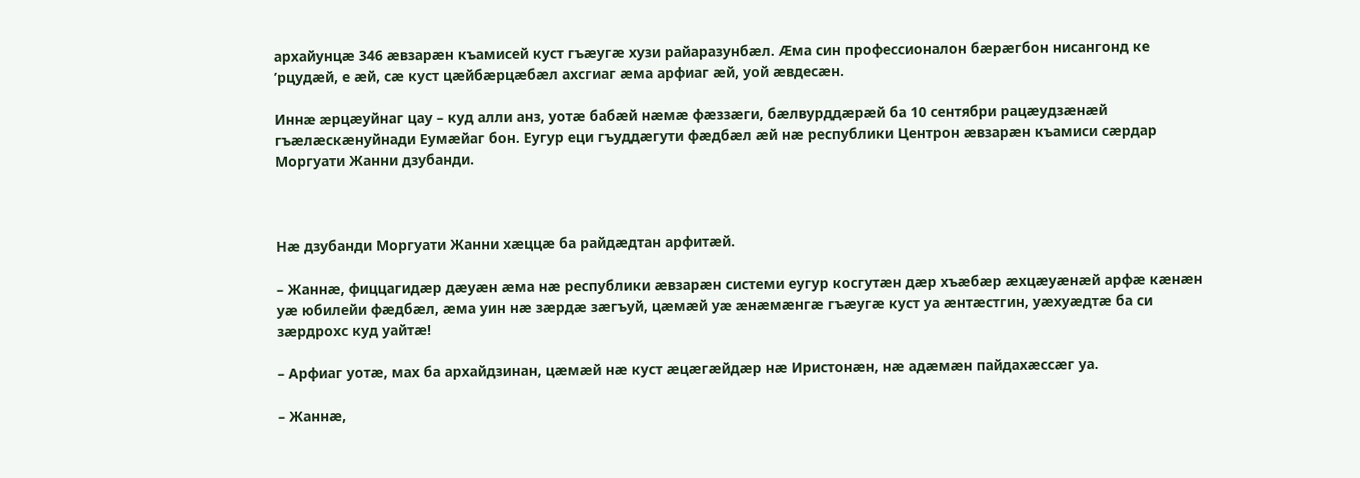архайунцæ 346 æвзарæн къамисей куст гъæугæ хузи райаразунбæл. Æма син профессионалон бæрæгбон нисангонд ке ’рцудæй, е æй, сæ куст цæйбæрцæбæл ахсгиаг æма арфиаг æй, уой æвдесæн.

Иннæ æрцæуйнаг цау – куд алли анз, уотæ бабæй нæмæ фæззæги, бæлвурддæрæй ба 10 сентябри рацæудзæнæй гъæлæскæнуйнади Еумæйаг бон. Еугур еци гъуддæгути фæдбæл æй нæ республики Центрон æвзарæн къамиси сæрдар Моргуати Жанни дзубанди.



Нæ дзубанди Моргуати Жанни хæццæ ба райдæдтан арфитæй.

– Жаннæ, фиццагидæр дæуæн æма нæ республики æвзарæн системи еугур косгутæн дæр хъæбæр æхцæуæнæй арфæ кæнæн уæ юбилейи фæдбæл, æма уин нæ зæрдæ зæгъуй, цæмæй уæ æнæмæнгæ гъæугæ куст уа æнтæстгин, уæхуæдтæ ба си зæрдрохс куд уайтæ!

– Арфиаг уотæ, мах ба архайдзинан, цæмæй нæ куст æцæгæйдæр нæ Иристонæн, нæ адæмæн пайдахæссæг уа.

– Жаннæ,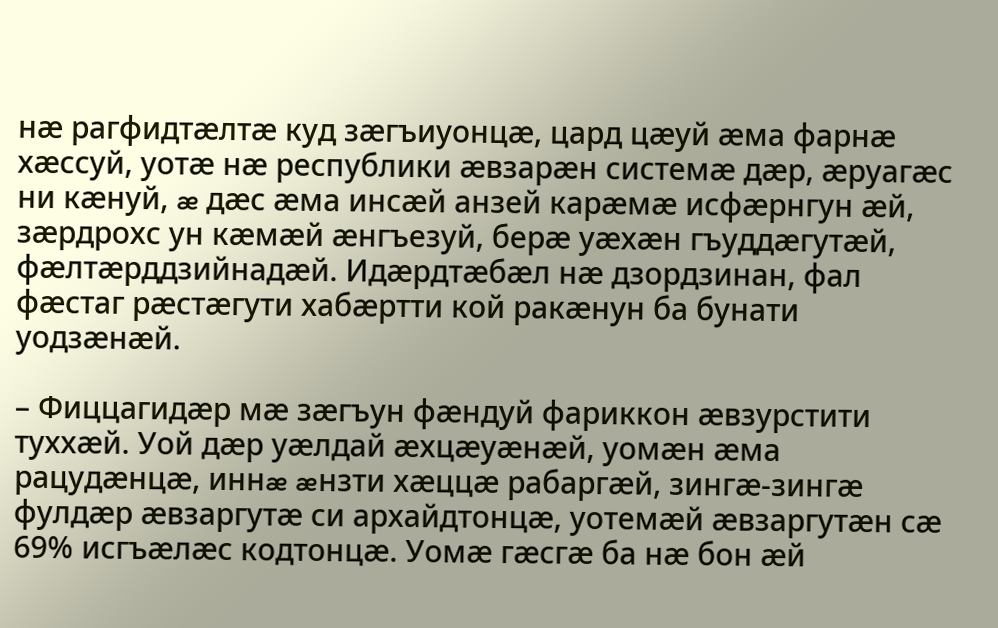нæ рагфидтæлтæ куд зæгъиуонцæ, цард цæуй æма фарнæ хæссуй, уотæ нæ республики æвзарæн системæ дæр, æруагæс ни кæнуй, æ дæс æма инсæй анзей карæмæ исфæрнгун æй, зæрдрохс ун кæмæй æнгъезуй, берæ уæхæн гъуддæгутæй, фæлтæрддзийнадæй. Идæрдтæбæл нæ дзордзинан, фал  фæстаг рæстæгути хабæртти кой ракæнун ба бунати уодзæнæй.

– Фиццагидæр мæ зæгъун фæндуй фариккон æвзурстити туххæй. Уой дæр уæлдай æхцæуæнæй, уомæн æма рацудæнцæ, иннæ æнзти хæццæ рабаргæй, зингæ-зингæ фулдæр æвзаргутæ си архайдтонцæ, уотемæй æвзаргутæн сæ 69% исгъæлæс кодтонцæ. Уомæ гæсгæ ба нæ бон æй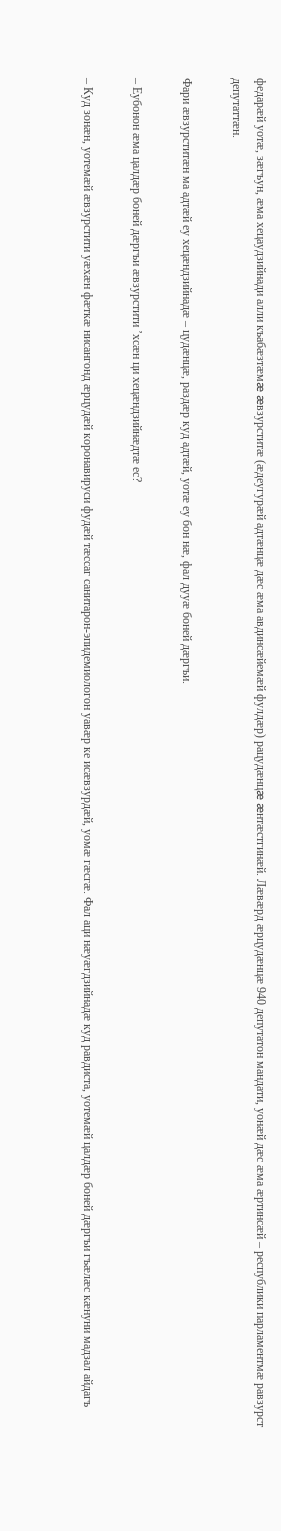федарæй уотæ, зæгъун, æма хецаудзийнади алли къабæзтæмæ æвзурститæ (æдеугурæй адтæнцæ дæс æма авдинсæйемæй фулдæр) рацудæнцæ æнтæстгинæй. Лæвæрд æрцудæнцæ 940 депутатон мандати, уонæй дæс æма æртинсæй – республики парламентмæ равзурст депутаттæн.

Фари æвзурститæн ма адтæй еу хецæндзийнадæ – цудæнцæ, раздæр куд адтæй, уотæ еу бон нæ, фал дууæ боней дæргъи.

– Еубонон æма цалдæр боней дæргъи æвзурстити ’хсæн ци хецæндзийнæдтæ ес?

– Куд зонæн, уотемæй æвзурстити уæхæн фæткæ нисангонд æрцудæй коронавируси фудæй тæссаг санитарон-эпидемиологон уавæр ке исæвзурдæй, уомæ гæсгæ. Фал аци нæуæгдзийнадæ куд равдиста, уотемæй цалдæр боней дæргъи гъæлæс кæнуни мадзал айдагъ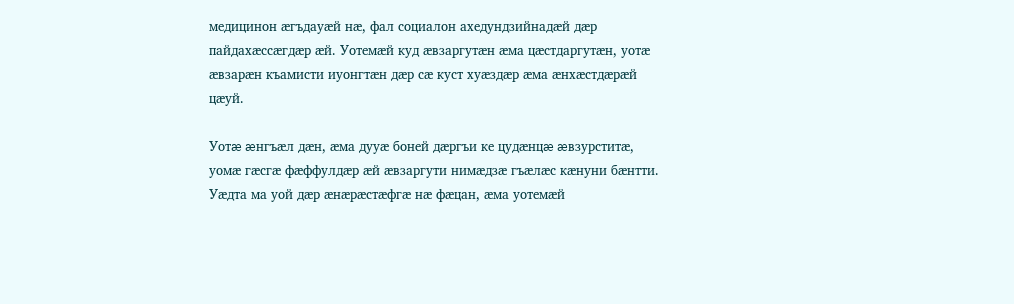медицинон æгъдауæй нæ, фал социалон ахедундзийнадæй дæр пайдахæссæгдæр æй. Уотемæй куд æвзаргутæн æма цæстдаргутæн, уотæ æвзарæн къамисти иуонгтæн дæр сæ куст хуæздæр æма æнхæстдæрæй цæуй.

Уотæ æнгъæл дæн, æма дууæ боней дæргъи ке цудæнцæ æвзурститæ, уомæ гæсгæ фæффулдæр æй æвзаргути нимæдзæ гъæлæс кæнуни бæнтти. Уæдта ма уой дæр æнæрæстæфгæ нæ фæцан, æма уотемæй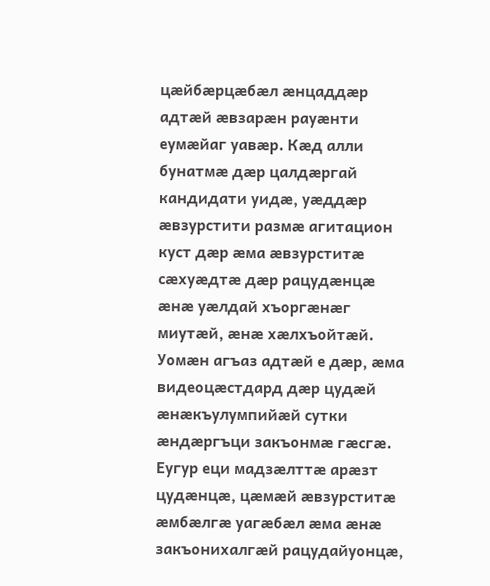цæйбæрцæбæл æнцаддæр адтæй æвзарæн рауæнти еумæйаг уавæр. Кæд алли бунатмæ дæр цалдæргай кандидати уидæ, уæддæр æвзурстити размæ агитацион куст дæр æма æвзурститæ сæхуæдтæ дæр рацудæнцæ æнæ уæлдай хъоргæнæг миутæй, æнæ хæлхъойтæй. Уомæн агъаз адтæй е дæр, æма видеоцæстдард дæр цудæй æнæкъулумпийæй сутки æндæргъци закъонмæ гæсгæ. Еугур еци мадзæлттæ арæзт цудæнцæ, цæмæй æвзурститæ æмбæлгæ уагæбæл æма æнæ закъонихалгæй рацудайуонцæ,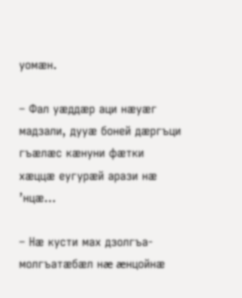уомæн.

– Фал уæддæр аци нæуæг мадзали, дууæ боней дæргъци гъæлæс кæнуни фæтки хæццæ еугурæй арази нæ ’нцæ…

– Нæ кусти мах дзолгъа-молгъатæбæл нæ æнцойнæ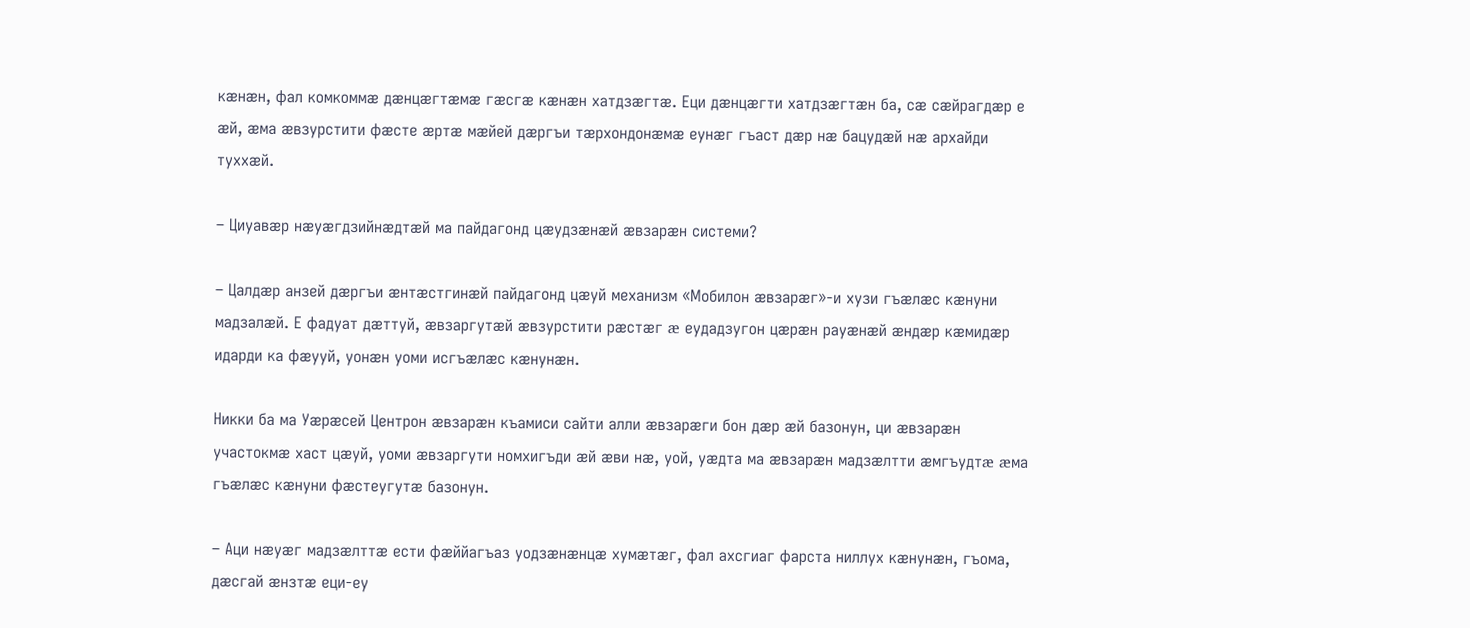кæнæн, фал комкоммæ дæнцæгтæмæ гæсгæ кæнæн хатдзæгтæ. Еци дæнцæгти хатдзæгтæн ба, сæ сæйрагдæр е æй, æма æвзурстити фæсте æртæ мæйей дæргъи тæрхондонæмæ еунæг гъаст дæр нæ бацудæй нæ архайди туххæй.

– Циуавæр нæуæгдзийнæдтæй ма пайдагонд цæудзæнæй æвзарæн системи?

– Цалдæр анзей дæргъи æнтæстгинæй пайдагонд цæуй механизм «Мобилон æвзарæг»-и хузи гъæлæс кæнуни мадзалæй. Е фадуат дæттуй, æвзаргутæй æвзурстити рæстæг æ еудадзугон цæрæн рауæнæй æндæр кæмидæр идарди ка фæууй, уонæн уоми исгъæлæс кæнунæн.

Никки ба ма Уæрæсей Центрон æвзарæн къамиси сайти алли æвзарæги бон дæр æй базонун, ци æвзарæн участокмæ хаст цæуй, уоми æвзаргути номхигъди æй æви нæ, уой, уæдта ма æвзарæн мадзæлтти æмгъудтæ æма гъæлæс кæнуни фæстеугутæ базонун.

– Аци нæуæг мадзæлттæ ести фæййагъаз уодзæнæнцæ хумæтæг, фал ахсгиаг фарста ниллух кæнунæн, гъома, дæсгай æнзтæ еци-еу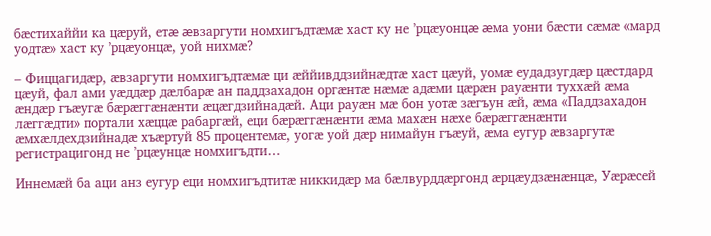бæстихаййи ка цæруй, етæ æвзаргути номхигъдтæмæ хаст ку не ’рцæуонцæ æма уони бæсти сæмæ «мард уодтæ» хаст ку ’рцæуонцæ, уой нихмæ?

– Фиццагидæр, æвзаргути номхигъдтæмæ ци æййивддзийнæдтæ хаст цæуй, уомæ еудадзугдæр цæстдард цæуй, фал ами уæддæр дæлбарæ ан паддзахадон оргæнтæ нæмæ адæми цæрæн рауæнти туххæй æма æндæр гъæугæ бæрæггæнæнти æцæгдзийнадæй. Аци рауæн мæ бон уотæ зæгъун æй, æма «Паддзахадон лæггæдти» портали хæццæ рабаргæй, еци бæрæггæнæнти æма махæн нæхе бæрæггæнæнти æмхæлдехдзийнадæ хъæртуй 85 процентемæ, уогæ уой дæр нимайун гъæуй, æма еугур æвзаргутæ регистрацигонд не ’рцæунцæ номхигъдти…

Иннемæй ба аци анз еугур еци номхигъдтитæ никкидæр ма бæлвурддæргонд æрцæудзæнæнцæ, Уæрæсей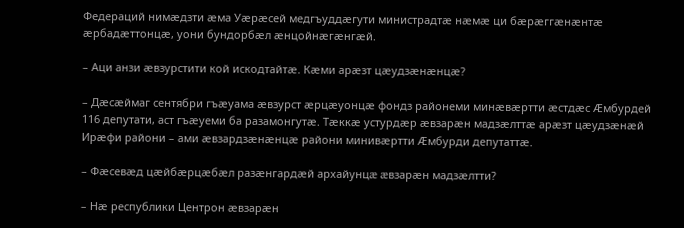Федераций нимæдзти æма Уæрæсей медгъуддæгути министрадтæ нæмæ ци бæрæггæнæнтæ æрбадæттонцæ, уони бундорбæл æнцойнæгæнгæй.

– Аци анзи æвзурстити кой искодтайтæ. Кæми арæзт цæудзæнæнцæ?

– Дæсæймаг сентябри гъæуама æвзурст æрцæуонцæ фондз районеми минæвæртти æстдæс Æмбурдей 116 депутати, аст гъæуеми ба разамонгутæ. Тæккæ устурдæр æвзарæн мадзæлттæ арæзт цæудзæнæй Ирæфи райони – ами æвзардзæнæнцæ райони минивæртти Æмбурди депутаттæ.

– Фæсевæд цæйбæрцæбæл разæнгардæй архайунцæ æвзарæн мадзæлтти?

– Нæ республики Центрон æвзарæн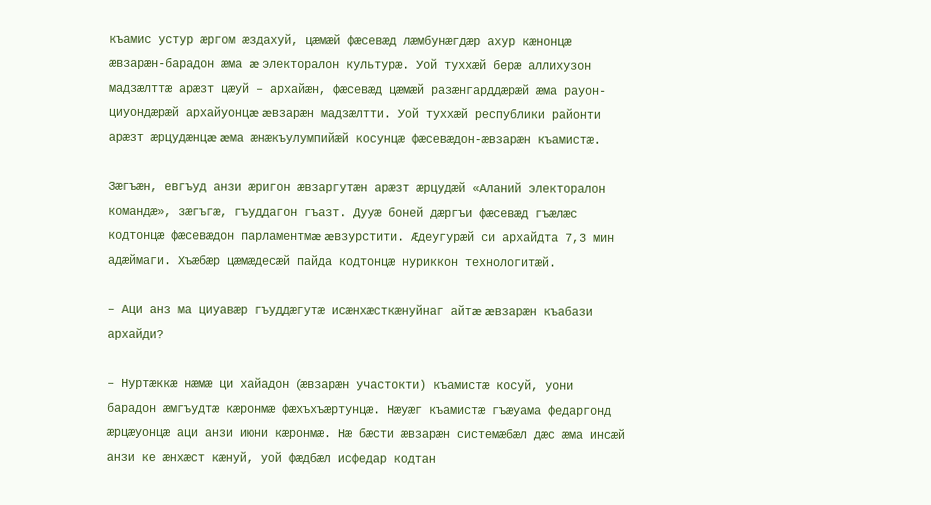къамис устур æргом æздахуй, цæмæй фæсевæд лæмбунæгдæр ахур кæнонцæ æвзарæн-барадон æма æ электоралон культурæ. Уой туххæй берæ аллихузон мадзæлттæ арæзт цæуй – архайæн, фæсевæд цæмæй разæнгарддæрæй æма рауон-циуондæрæй архайуонцæ æвзарæн мадзæлтти. Уой туххæй республики районти арæзт æрцудæнцæ æма æнæкъулумпийæй косунцæ фæсевæдон-æвзарæн къамистæ.

Зæгъæн, евгъуд анзи æригон æвзаргутæн арæзт æрцудæй «Аланий электоралон командæ», зæгъгæ, гъуддагон гъазт. Дууæ боней дæргъи фæсевæд гъæлæс кодтонцæ фæсевæдон парламентмæ æвзурстити. Æдеугурæй си архайдта 7,3 мин адæймаги. Хъæбæр цæмæдесæй пайда кодтонцæ нуриккон технологитæй.

– Аци анз ма циуавæр гъуддæгутæ исæнхæсткæнуйнаг айтæ æвзарæн къабази архайди?

– Нуртæккæ нæмæ ци хайадон (æвзарæн участокти) къамистæ косуй, уони барадон æмгъудтæ кæронмæ фæхъхъæртунцæ. Нæуæг къамистæ гъæуама федаргонд æрцæуонцæ аци анзи июни кæронмæ. Нæ бæсти æвзарæн системæбæл дæс æма инсæй анзи ке æнхæст кæнуй, уой фæдбæл исфедар кодтан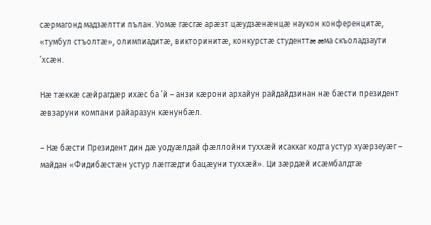сæрмагонд мадзæлтти пълан. Уомæ гæсгæ арæзт цæудзæнæнцæ наукон конференцитæ, «тумбул стъолтæ», олимпиадитæ, викторинитæ, конкурстæ студенттæ æма скъоладзаути ’хсæн.

Нæ тæккæ сæйрагдæр ихæс ба ’й – анзи кæрони архайун райдайдзинан нæ бæсти президент æвзаруни компани райаразун кæнунбæл.

– Нæ бæсти Президент дин дæ уодуæлдай фæллойни туххæй исаккаг кодта устур хуæрзеуæг – майдан «Фидибæстæн устур лæггæдти бацæуни туххæй». Ци зæрдæй исæмбалдтæ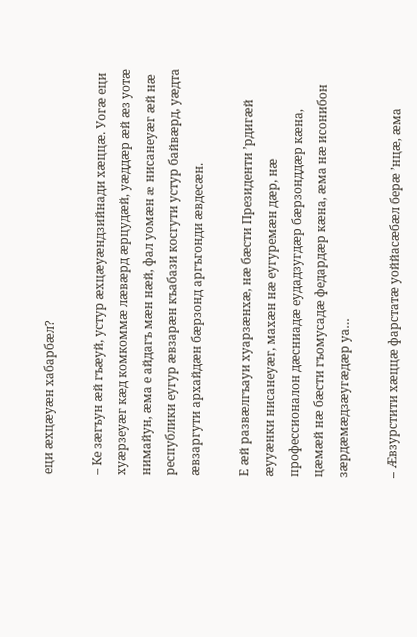еци æхцæуæн хабарбæл?

– Ке зæгъун æй гъæуй, устур æхцæуæндзийнади хæццæ. Уогæ еци хуæрзеуæг кæд комкоммæ лæвæрд æрцудæй, уæддæр æй æз уотæ нимайун, æма е айдагъ мæн нæй, фал уомæн æ нисанеуæг æй нæ республики еугур æвзарæн къабази косгути устур байвæрд, уæдта æвзаргути архайдæн бæрзонд аргъгонди æвдесæн.

Е æй развæлгъауи хуарзæнхæ, нæ бæсти Президенти ’рдигæй æууæнки нисанеуæг, махæн нæ еугуремæн дæр, нæ профессионалон дæсниадæ еудадзугдæр бæрзонддæр кæна, цæмæй нæ бæсти гъомусадæ федардæр кæна, æма нæ исонибон зæрдæмæдзæугæдæр уа…

– Æвзурстити хæццæ фарстатæ уоййасæбæл берæ ’нцæ, æма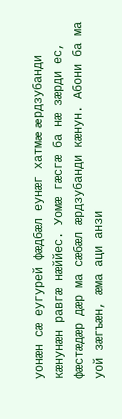уонæн сæ еугурей фæдбæл еунæг хатмæ æрдзубанди кæнунæн равгæ нæййес. Уомæ гæсгæ ба нæ зæрди ес, фæстæдæр дæр ма сæбæл æрдзубанди кæнун. Абони ба ма уой зæгъæн, æма аци анзи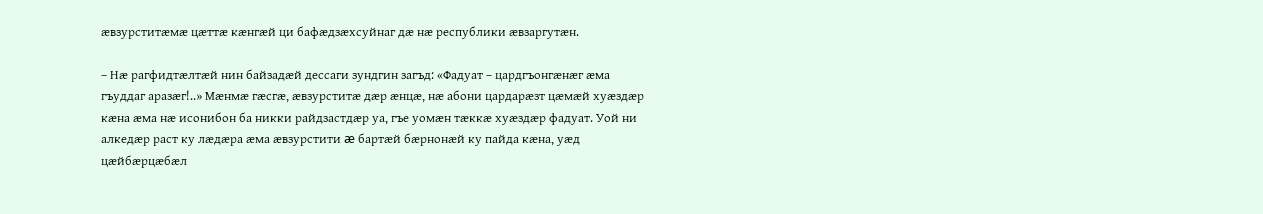æвзурститæмæ цæттæ кæнгæй ци бафæдзæхсуйнаг дæ нæ республики æвзаргутæн.

– Нæ рагфидтæлтæй нин байзадæй дессаги зундгин загъд: «Фадуат – цардгъонгæнæг æма гъуддаг аразæг!..» Мæнмæ гæсгæ, æвзурститæ дæр æнцæ, нæ абони цардарæзт цæмæй хуæздæр кæна æма нæ исонибон ба никки райдзастдæр уа, гъе уомæн тæккæ хуæздæр фадуат. Уой ни алкедæр раст ку лæдæра æма æвзурстити æ бартæй бæрнонæй ку пайда кæна, уæд цæйбæрцæбæл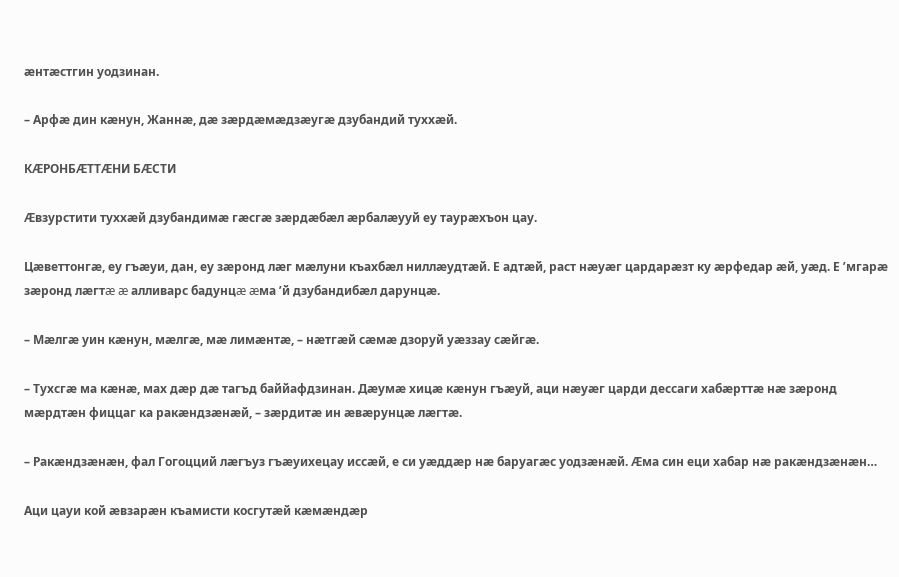æнтæстгин уодзинан.

– Арфæ дин кæнун, Жаннæ, дæ зæрдæмæдзæугæ дзубандий туххæй.

КÆРОНБÆТТÆНИ БÆСТИ

Æвзурстити туххæй дзубандимæ гæсгæ зæрдæбæл æрбалæууй еу таурæхъон цау.

Цæветтонгæ, еу гъæуи, дан, еу зæронд лæг мæлуни къахбæл ниллæудтæй. Е адтæй, раст нæуæг цардарæзт ку æрфедар æй, уæд. Е ’мгарæ зæронд лæгтæ æ алливарс бадунцæ æма ’й дзубандибæл дарунцæ.

– Мæлгæ уин кæнун, мæлгæ, мæ лимæнтæ, – нæтгæй сæмæ дзоруй уæззау сæйгæ.

– Тухсгæ ма кæнæ, мах дæр дæ тагъд баййафдзинан. Дæумæ хицæ кæнун гъæуй, аци нæуæг царди дессаги хабæрттæ нæ зæронд мæрдтæн фиццаг ка ракæндзæнæй, – зæрдитæ ин æвæрунцæ лæгтæ.

– Ракæндзæнæн, фал Гогоцций лæгъуз гъæуихецау иссæй, е си уæддæр нæ баруагæс уодзæнæй. Æма син еци хабар нæ ракæндзæнæн…

Аци цауи кой æвзарæн къамисти косгутæй кæмæндæр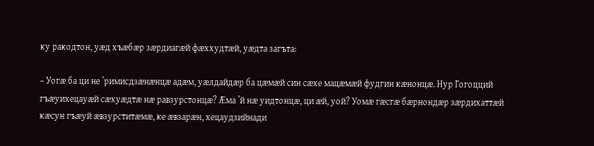ку ракодтон, уæд хъæбæр зæрдиагæй фæххудтæй, уæдта загъта:

– Уогæ ба ци не ’римисдзæнæнцæ адæм, уæлдайдæр ба цæмæй син сæхе мацæмæй фудгин кæнонцæ. Нур Гогоцций гъæуихецауæй сæхуæдтæ нæ равзурстонцæ? Æма ’й нæ уидтонцæ, ци æй, уой? Уомæ гæсгæ бæрнондæр зæрдихаттæй кæсун гъæуй æвзурститæмæ, ке æвзарæн, хецаудзийнади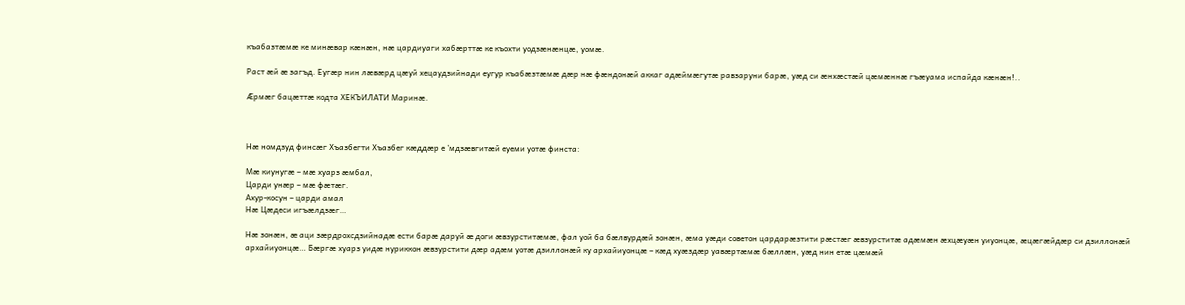къабазтæмæ ке минæвар кæнæн, нæ цардиуаги хабæрттæ ке къохти уодзæнæнцæ, уомæ.

Раст æй æ загъд. Еугæр нин лæвæрд цæуй хецаудзийнади еугур къабæзтæмæ дæр нæ фæндонæй аккаг адæймæгутæ равзаруни барæ, уæд си æнхæстæй цæмæннæ гъæуама испайда кæнæн!..

Æрмæг бацæттæ кодта ХЕКЪИЛАТИ Маринæ.



Нæ номдзуд финсæг Хъазбегти Хъазбег кæддæр е ’мдзæвгитæй еуеми уотæ финста:

Мæ киунугæ – мæ хуарз æмбал,
Царди унæр – мæ фæтæг.
Ахур-косун – царди амал
Нæ Цæдеси игъæлдзæг…

Нæ зонæн, æ аци зæрдрохсдзийнадæ ести барæ даруй æ доги æвзурститæмæ, фал уой ба бæлвурдæй зонæн, æма уæди советон цардарæзтити рæстæг æвзурститæ адæмæн æхцæуæн уиуонцæ, æцæгæйдæр си дзиллонæй архайиуонцæ… Бæргæ хуарз уидæ нуриккон æвзурстити дæр адæм уотæ дзиллонæй ку архайиуонцæ – кæд хуæздæр уавæртæмæ бæллæн, уæд нин етæ цæмæй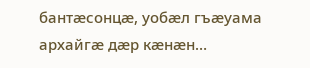бантæсонцæ, уобæл гъæуама архайгæ дæр кæнæн…